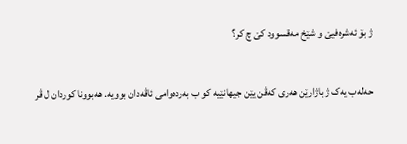ژ بۆ ئەشرەفیێ و شێخ مەقسوود کێ چ کر؟

حەلەب یەک ژ باژارێن ھەری کەڤن یێن جیھانێیە کو ب بەردەوامی ئاڤەدان بوویە. ھەبوونا کوردان ل ڤر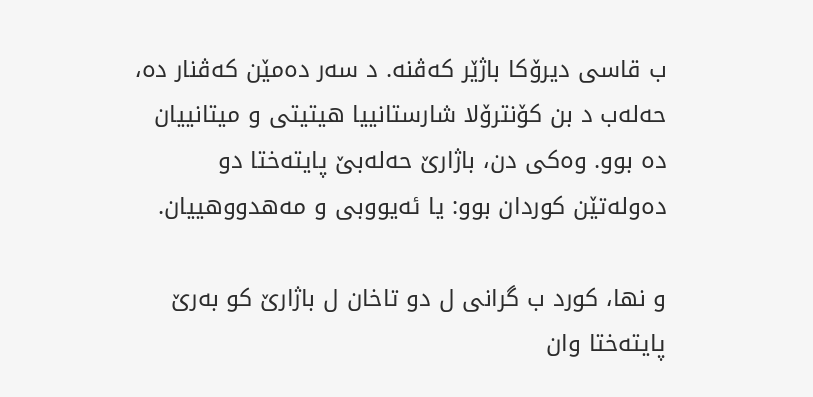ب قاسی دیرۆکا باژێر کەڤنە. د سەر دەمێن کەڤنار دە، حەلەب د بن کۆنترۆلا شارستانییا ھیتیتی و میتانییان دە بوو. وەکی دن، باژارێ حەلەبێ پایتەختا دو دەولەتێن کوردان بوو: یا ئەیووبی و مەھدووھییان.

و نھا، کورد ب گرانی ل دو تاخان ل باژارێ کو بەرێ پایتەختا وان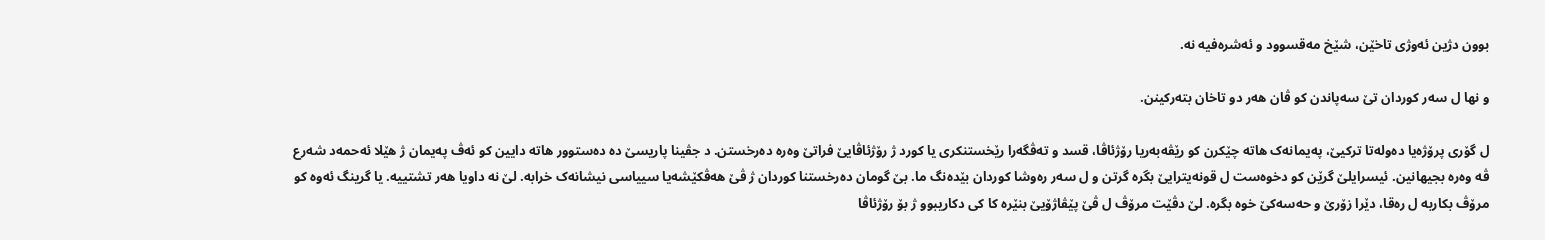بوون دژین ئەوژی تاخێن، شێخ مەقسوود و ئەشرەفیە نە.

و نھا ل سەر کوردان تێ سەپاندن کو ڤان ھەر دو تاخان بتەرکینن.

ل گۆری پرۆژەیا دەولەتا ترکیێ، پەیمانەک ھاتە چێکرن کو رێڤەبەریا رۆژئاڤا، قسد و تەڤگەرا رێخستنکری یا کورد ژ رۆژئاڤایێ فراتێ وەرە دەرخستن. د جڤینا پاریسێ دە دەستوور ھاتە دایین کو ئەڤ پەیمان ژ ھێلا ئەحمەد شەرع ڤە وەرە بجیھانین. ئیسرایلێ گرێن کو دخوەست ل قونەیترایێ بگرە گرتن و ل سەر رەوشا کوردان بێدەنگ ما. بێ گومان دەرخستنا کوردان ژ ڤێ ھەڤکێشەیا سییاسی نیشانەک خرابە. لێ نە داویا ھەر تشتییە. یا گرینگ ئەوە کو مرۆڤ بکاربە ل رەقا، دێرا زۆرێ و حەسەکێ خوە بگرە. لێ دڤێت مرۆڤ ل ڤێ پێڤاژۆیێ بنێرە کا کی دکاریبوو ژ بۆ رۆژئاڤا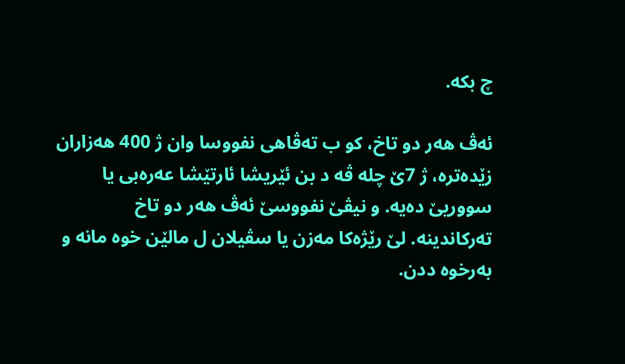چ بکە.

ئەڤ ھەر دو تاخ، کو ب تەڤاھی نفووسا وان ژ 400 ھەزاران زێدەترە، ژ 7ێ چلە ڤە د بن ئێریشا ئارتێشا عەرەبی یا سووریێ دەیە. و نیڤێ نفووسێ ئەڤ هەر دو تاخ تەرکاندینە. لێ رێژەکا مەزن یا سڤیلان ل مالێن خوە مانە و بەرخوە ددن.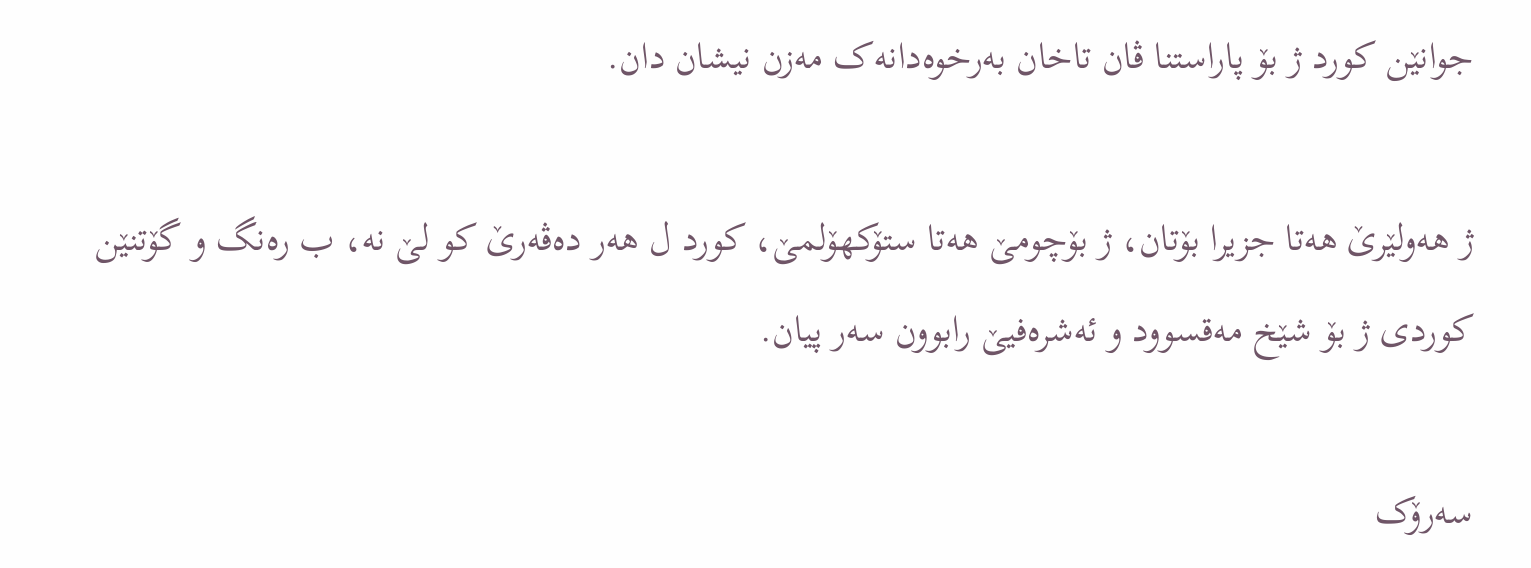جوانێن کورد ژ بۆ پاراستنا ڤان تاخان بەرخوەدانەک مەزن نیشان دان.

ژ ھەولێرێ ھەتا جزیرا بۆتان، ژ بۆچومێ ھەتا ستۆکھۆلمێ، کورد ل ھەر دەڤەرێ کو لێ نە، ب رەنگ و گۆتنێن کوردی ژ بۆ شێخ مەقسوود و ئەشرەفیێ رابوون سەر پیان.

سەرۆک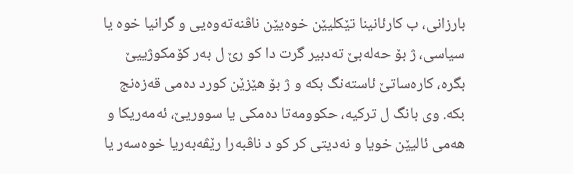بارزانی، ب کارئانینا تێکلیێن خوەیێن ناڤنەتەوەیی و گرانیا خوە یا سیاسی، ژ بۆ حەلەبێ تەدبیر گرت دا کو رێ ل بەر کۆمکوژییێ بگرە، کارەساتێ ئاستەنگ بکە و ژ بۆ ھێزێن کورد دەمی قەزەنج بکە. وی بانگ ل ترکیە، حکوومەتا دەمکی یا سووریێ، ئەمەریکا و ھەمی ئالیێن خویا و نەدیتی کر کو د ناڤبەرا رێڤەبەریا خوەسەر یا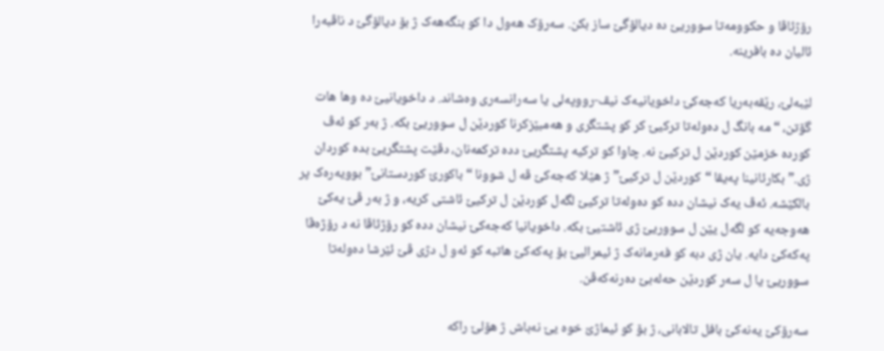رۆژئاڤا و حکوومەتا سووریێ دە دیالۆگێ ساز بکن. سەرۆک ھەول دا کو بنگەھەک ژ بۆ دیالۆگێ د ناڤبەرا ئالیان دە بافرینە.

لێبەلێ، رێڤەبەریا کەجەکێ داخویانیەک نیڤ-رووپەلی یا سەرانسەری وەشاند. د داخویانیێ دە وھا ھات گۆتن، “مە بانگ ل دەولەتا ترکیێ کر کو پشتگری و ھەمبێزکرنا کوردێن ل سووریێ بکە. ژ بەر کو ئەڤ کوردە خزمێن کوردێن ل ترکیێ نە. چاوا کو ترکیە پشتگریێ ددە ترکمەنان، دڤێت پشتگریێ بدە کوردان ژی.” بکارئانینا پەیڤا “کوردێن ل ترکیێ” ژ ھێلا کەجەکێ ڤە ل شوونا “باکورێ کوردستانێ” بوویەرەک پر بالکێشە. ئەڤ یەک نیشان ددە کو دەولەتا ترکیێ لگەل کوردێن ل ترکیێ ئاشتی کریە، و ژ بەر ڤێ یەکێ ھەوجەیە کو لگەل یێن ل سووریێ ژی ئاشتیێ بکە. داخویانیا کەجەکێ نیشان ددە کو رۆژئاڤا نە د رۆژەڤا پەکەکێ دایە. یان ژی دبە کو فەرمانەک ژ ئیمرالیێ بۆ پەکەکێ ھاتبە کو ئەو ل دژی ڤێ ئێرشا دەولەتا سووریێ یا ل سەر کوردێن حەلەبێ دەرنەکەڤن.

سەرۆکێ یەنەکێ بافل تالابانی، ژ بۆ کو ئیماژێ خوە یێ نەباش ژ ھۆلێ راکە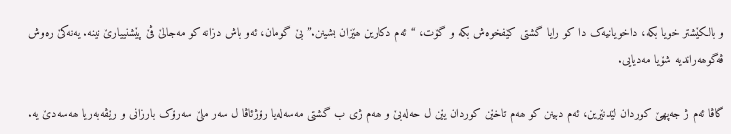و بالکێشتر خویا بکە، داخویانیەک دا کو رایا گشتی کێفخوەش بکە و گۆت، “ئەم دکارین ھێزان بشینن.” بێ گومان، ئەو باش دزانە کو مەجالێ ڤێ پێشنییارێ نینە. یەنەکێ رەوش ڤەگوھەراندیە شۆیا مەدیایی.

گاڤا ئەم ژ جەپھێ کوردان لێدنێرین، ئەم دبینن کو ھەم تاخێن کوردان یێن ل حەلەبێ و ھەم ژی ب گشتی مەسەلەیا رۆژئاڤا ل سەر ملێ سەرۆک بارزانی و رێڤەبەریا ھەسەدێ یە.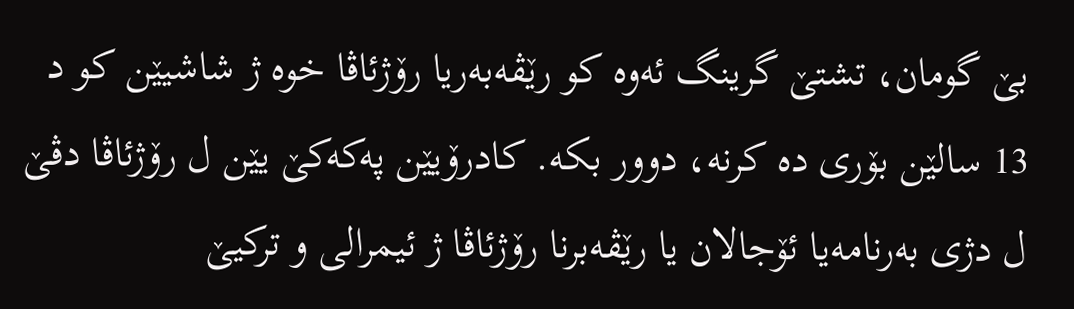بێ گومان، تشتێ گرینگ ئەوە کو رێڤەبەریا رۆژئاڤا خوە ژ شاشیێن کو د 13 سالێن بۆری دە کرنە، دوور بکە. کادرۆیێن پەکەکێ یێن ل رۆژئاڤا دڤێ ل دژی بەرنامەیا ئۆجالان یا رێڤەبرنا رۆژئاڤا ژ ئیمرالی و ترکیێ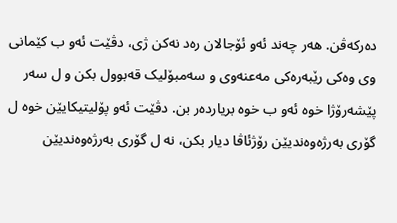دەرکەڤن. ھەر چەند ئەو ئۆجالان رەد نەکن ژی، دڤێت ئەو ب کێمانی وی وەکی رێبەرەکی مەعنەوی و سەمبۆلیک قەبوول بکن و ل سەر پێشەرۆژا خوە ئەو ب خوە بریاردەر بن. دڤێت ئەو پۆلیتیکایێن خوە ل گۆری بەرژەوەندیێن رۆژئاڤا دیار بکن، نە ل گۆری بەرژەوەندیێن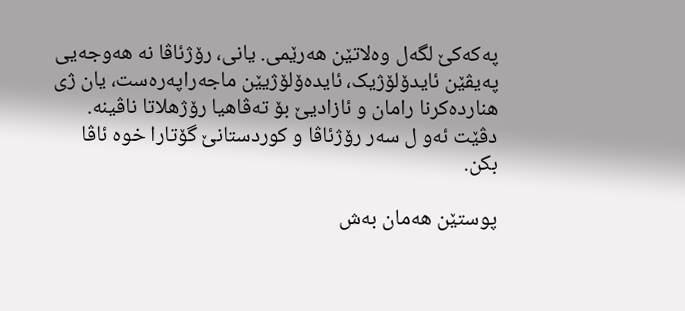پەکەکێ لگەل وەلاتێن ھەرێمی. یانی، رۆژئاڤا نە ھەوجەیی پەیڤێن ئایدۆلۆژیک، ئایدەۆلۆژیێن ماجەراپەرەست، یان ژی ھناردەکرنا رامان و ئازادیێ بۆ تەڤاھیا رۆژھلاتا ناڤینە. دڤێت ئەو ل سەر رۆژئاڤا و کوردستانێ گۆتارا خوە ئاڤا بکن.

پوستێن ھەمان بەش